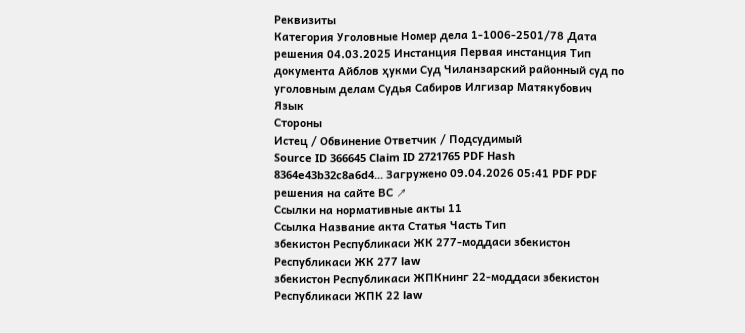Реквизиты
Категория Уголовные Номер дела 1-1006-2501/78 Дата решения 04.03.2025 Инстанция Первая инстанция Тип документа Айблов ҳукми Суд Чиланзарский районный суд по уголовным делам Судья Сабиров Илгизар Матякубович Язык
Стороны
Истец / Обвинение Ответчик / Подсудимый
Source ID 366645 Claim ID 2721765 PDF Hash 8364e43b32c8a6d4... Загружено 09.04.2026 05:41 PDF PDF решения на сайте ВС ↗
Ссылки на нормативные акты 11
Ссылка Название акта Статья Часть Тип
збекистон Республикаси ЖК 277-моддаси збекистон Республикаси ЖК 277 law
збекистон Республикаси ЖПКнинг 22-моддаси збекистон Республикаси ЖПК 22 law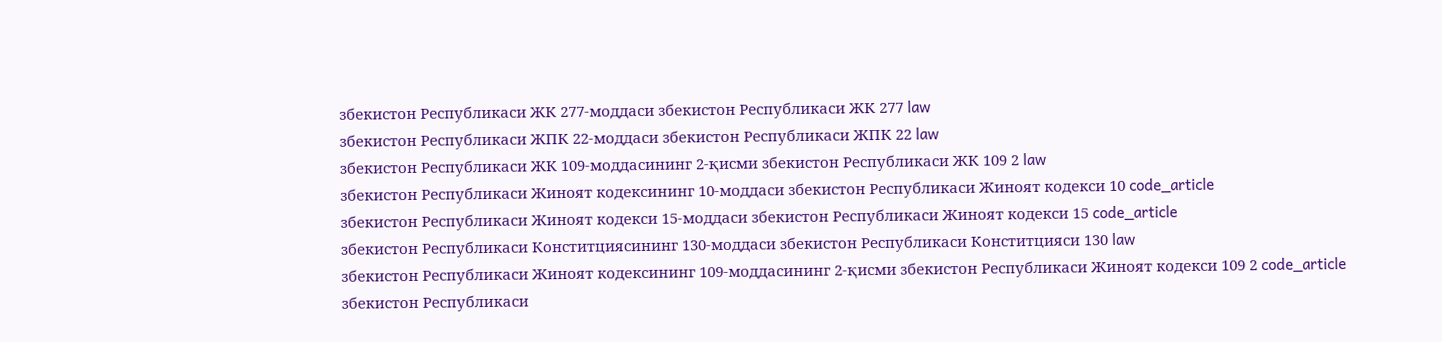збекистон Республикаси ЖК 277-моддаси збекистон Республикаси ЖК 277 law
збекистон Республикаси ЖПК 22-моддаси збекистон Республикаси ЖПК 22 law
збекистон Республикаси ЖК 109-моддасининг 2-қисми збекистон Республикаси ЖК 109 2 law
збекистон Республикаси Жиноят кодексининг 10-моддаси збекистон Республикаси Жиноят кодекси 10 code_article
збекистон Республикаси Жиноят кодекси 15-моддаси збекистон Республикаси Жиноят кодекси 15 code_article
збекистон Республикаси Конститциясининг 130-моддаси збекистон Республикаси Конститцияси 130 law
збекистон Республикаси Жиноят кодексининг 109-моддасининг 2-қисми збекистон Республикаси Жиноят кодекси 109 2 code_article
збекистон Республикаси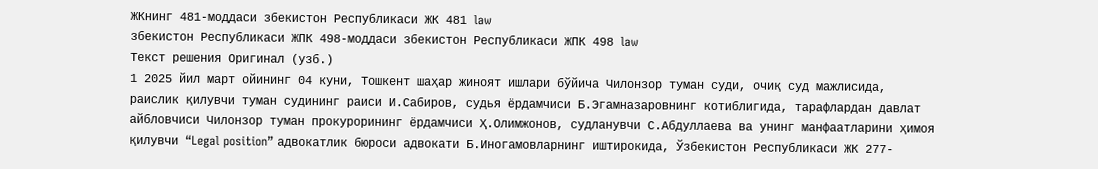ЖКнинг 481-моддаси збекистон Республикаси ЖК 481 law
збекистон Республикаси ЖПК 498-моддаси збекистон Республикаси ЖПК 498 law
Текст решения Оригинал (узб.)
1 2025 йил март ойининг 04 куни, Тошкент шаҳар жиноят ишлари бўйича Чилонзор туман суди, очиқ суд мажлисида, раислик қилувчи туман судининг раиси И.Сабиров, судья ёрдамчиси Б.Эгамназаровнинг котиблигида, тарафлардан давлат айбловчиси Чилонзор туман прокурорининг ёрдамчиси Ҳ.Олимжонов, судланувчи С.Абдуллаева ва унинг манфаатларини ҳимоя қилувчи “Legal position” адвокатлик бюроси адвокати Б.Иногамовларнинг иштирокида, Ўзбекистон Республикаси ЖК 277-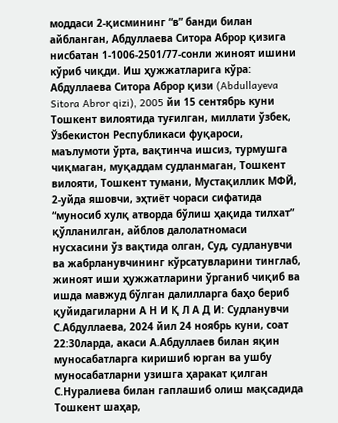моддаси 2-қисмининг “в” банди билан айбланган, Абдуллаева Ситора Аброр қизига нисбатан 1-1006-2501/77-сонли жиноят ишини кўриб чиқди. Иш ҳужжатларига кўра: Абдуллаева Ситора Аброр қизи (Abdullayeva Sitora Abror qizi), 2005 йи 15 сентябрь куни Тошкент вилоятида туғилган, миллати ўзбек, Ўзбекистон Республикаси фуқароси, маълумоти ўрта, вақтинча ишсиз, турмушга чиқмаган, муқаддам судланмаган, Тошкент вилояти, Тошкент тумани, Мустақиллик МФЙ, 2-уйда яшовчи, эҳтиёт чораси сифатида “муносиб хулқ атворда бўлиш ҳақида тилхат” қўлланилган, айблов далолатномаси нусхасини ўз вақтида олган, Суд, судланувчи ва жабрланувчининг кўрсатувларини тинглаб, жиноят иши ҳужжатларини ўрганиб чиқиб ва ишда мавжуд бўлган далилларга баҳо бериб қуйидагиларни А Н И Қ Л А Д И: Судланувчи С.Абдуллаева, 2024 йил 24 ноябрь куни, соат 22:30ларда, акаси А.Абдуллаев билан яқин муносабатларга киришиб юрган ва ушбу муносабатларни узишга ҳаракат қилган С.Нуралиева билан гаплашиб олиш мақсадида Тошкент шаҳар,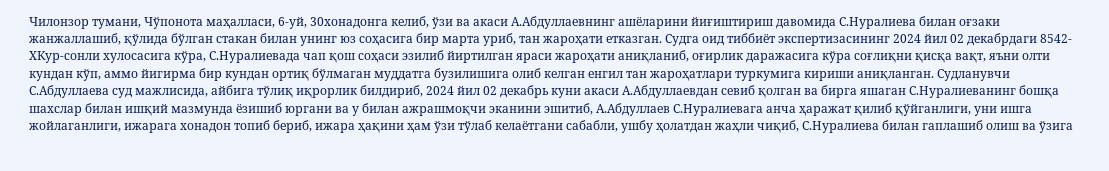Чилонзор тумани, Чўпонота маҳалласи, 6-уй, 30хонадонга келиб, ўзи ва акаси А.Абдуллаевнинг ашёларини йиғиштириш давомида С.Нуралиева билан оғзаки жанжаллашиб, қўлида бўлган стакан билан унинг юз соҳасига бир марта уриб, тан жароҳати етказган. Судга оид тиббиёт экспертизасининг 2024 йил 02 декабрдаги 8542-ХКур-сонли хулосасига кўра, С.Нуралиевада чап қош соҳаси эзилиб йиртилган яраси жароҳати аниқланиб, оғирлик даражасига кўра соғлиқни қисқа вақт, яъни олти кундан кўп, аммо йигирма бир кундан ортиқ бўлмаган муддатга бузилишига олиб келган енгил тан жароҳатлари туркумига кириши аниқланган. Судланувчи С.Абдуллаева суд мажлисида, айбига тўлиқ иқрорлик билдириб, 2024 йил 02 декабрь куни акаси А.Абдуллаевдан севиб қолган ва бирга яшаган С.Нуралиеванинг бошқа шахслар билан ишқий мазмунда ёзишиб юргани ва у билан ажрашмоқчи эканини эшитиб, А.Абдуллаев С.Нуралиевага анча ҳаражат қилиб қўйганлиги, уни ишга жойлаганлиги, ижарага хонадон топиб бериб, ижара ҳақини ҳам ўзи тўлаб келаётгани сабабли, ушбу ҳолатдан жаҳли чиқиб, С.Нуралиева билан гаплашиб олиш ва ўзига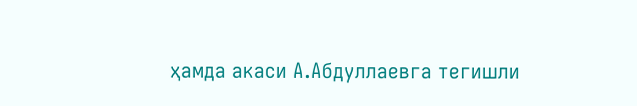ҳамда акаси А.Абдуллаевга тегишли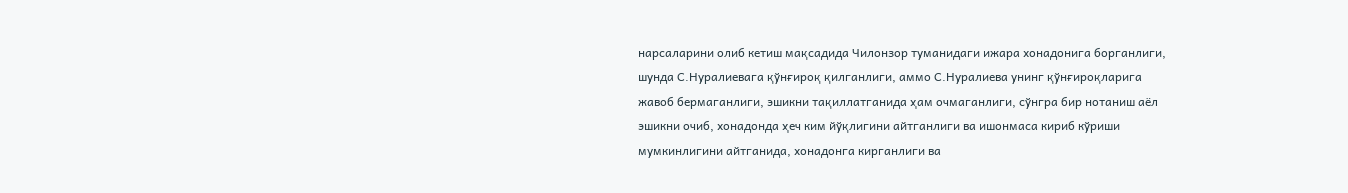нарсаларини олиб кетиш мақсадида Чилонзор туманидаги ижара хонадонига борганлиги, шунда С.Нуралиевага қўнғироқ қилганлиги, аммо С.Нуралиева унинг қўнғироқларига жавоб бермаганлиги, эшикни тақиллатганида ҳам очмаганлиги, сўнгра бир нотаниш аёл эшикни очиб, хонадонда ҳеч ким йўқлигини айтганлиги ва ишонмаса кириб кўриши мумкинлигини айтганида, хонадонга кирганлиги ва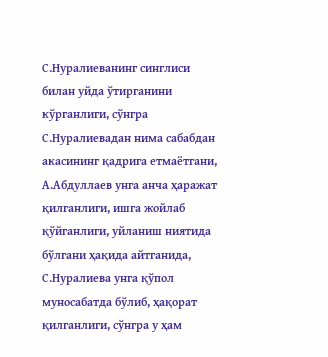С.Нуралиеванинг синглиси билан уйда ўтирганини кўрганлиги, сўнгра С.Нуралиевадан нима сабабдан акасининг қадрига етмаётгани, А.Абдуллаев унга анча ҳаражат қилганлиги, ишга жойлаб қўйганлиги, уйланиш ниятида бўлгани ҳақида айтганида, С.Нуралиева унга қўпол муносабатда бўлиб, ҳақорат қилганлиги, сўнгра у ҳам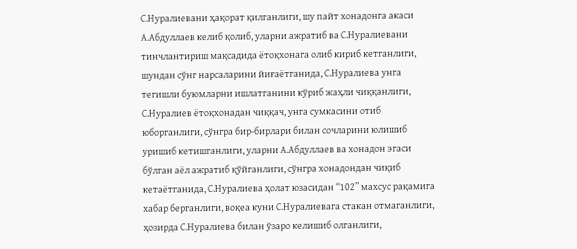С.Нуралиевани ҳақорат қилганлиги, шу пайт хонадонга акаси А.Абдуллаев келиб қолиб, уларни ажратиб ва С.Нуралиевани тинчлантириш мақсадида ётоқхонага олиб кириб кетганлиги, шундан сўнг нарсаларини йиғаётганида, С.Нуралиева унга тегишли буюмларни ишлатганини кўриб жаҳли чиққанлиги, С.Нуралиев ётоқхонадан чиққач, унга сумкасини отиб юборганлиги, сўнгра бир-бирлари билан сочларини юлишиб уришиб кетишганлиги, уларни А.Абдуллаев ва хонадон эгаси бўлган аёл ажратиб қўйганлиги, сўнгра хонадондан чиқиб кетаётганида, С.Нуралиева ҳолат юзасидан “102” махсус рақамига хабар берганлиги, воқеа куни С.Нуралиевага стакан отмаганлиги, ҳозирда С.Нуралиева билан ўзаро келишиб олганлиги,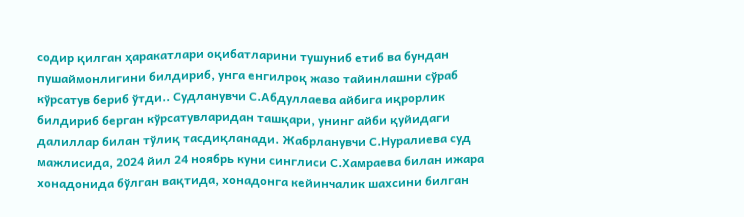содир қилган ҳаракатлари оқибатларини тушуниб етиб ва бундан пушаймонлигини билдириб, унга енгилроқ жазо тайинлашни сўраб кўрсатув бериб ўтди.. Судланувчи С.Абдуллаева айбига иқрорлик билдириб берган кўрсатувларидан ташқари, унинг айби қуйидаги далиллар билан тўлиқ тасдиқланади. Жабрланувчи С.Нуралиева суд мажлисида, 2024 йил 24 ноябрь куни синглиси С.Хамраева билан ижара хонадонида бўлган вақтида, хонадонга кейинчалик шахсини билган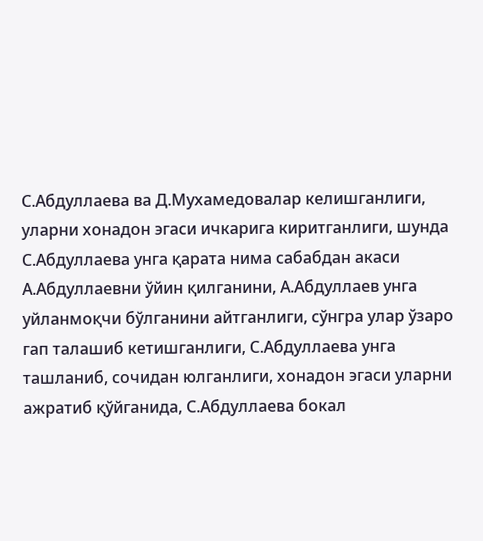С.Абдуллаева ва Д.Мухамедовалар келишганлиги, уларни хонадон эгаси ичкарига киритганлиги, шунда С.Абдуллаева унга қарата нима сабабдан акаси А.Абдуллаевни ўйин қилганини, А.Абдуллаев унга уйланмоқчи бўлганини айтганлиги, сўнгра улар ўзаро гап талашиб кетишганлиги, С.Абдуллаева унга ташланиб, сочидан юлганлиги, хонадон эгаси уларни ажратиб қўйганида, С.Абдуллаева бокал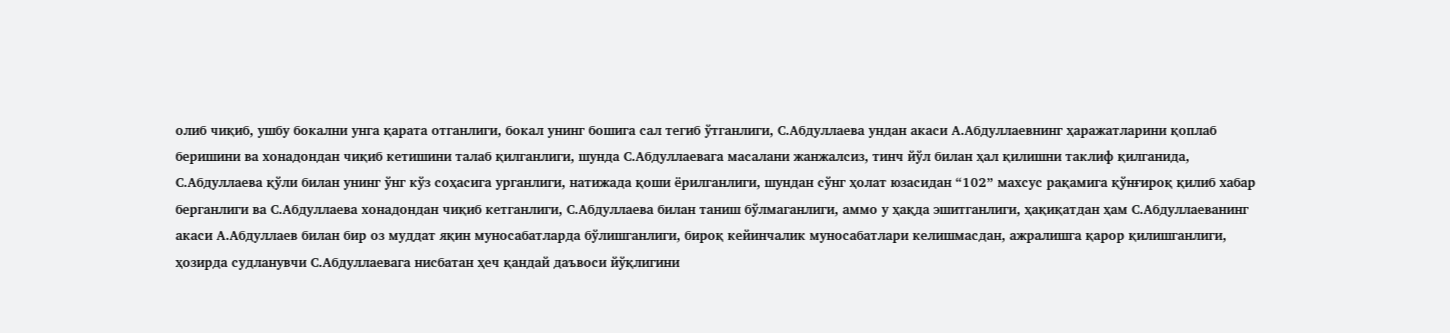олиб чиқиб, ушбу бокални унга қарата отганлиги, бокал унинг бошига сал тегиб ўтганлиги, С.Абдуллаева ундан акаси А.Абдуллаевнинг ҳаражатларини қоплаб беришини ва хонадондан чиқиб кетишини талаб қилганлиги, шунда С.Абдуллаевага масалани жанжалсиз, тинч йўл билан ҳал қилишни таклиф қилганида, С.Абдуллаева қўли билан унинг ўнг кўз соҳасига урганлиги, натижада қоши ёрилганлиги, шундан сўнг ҳолат юзасидан “102” махсус рақамига қўнғироқ қилиб хабар берганлиги ва С.Абдуллаева хонадондан чиқиб кетганлиги, С.Абдуллаева билан таниш бўлмаганлиги, аммо у ҳақда эшитганлиги, ҳақиқатдан ҳам С.Абдуллаеванинг акаси А.Абдуллаев билан бир оз муддат яқин муносабатларда бўлишганлиги, бироқ кейинчалик муносабатлари келишмасдан, ажралишга қарор қилишганлиги, ҳозирда судланувчи С.Абдуллаевага нисбатан ҳеч қандай даъвоси йўқлигини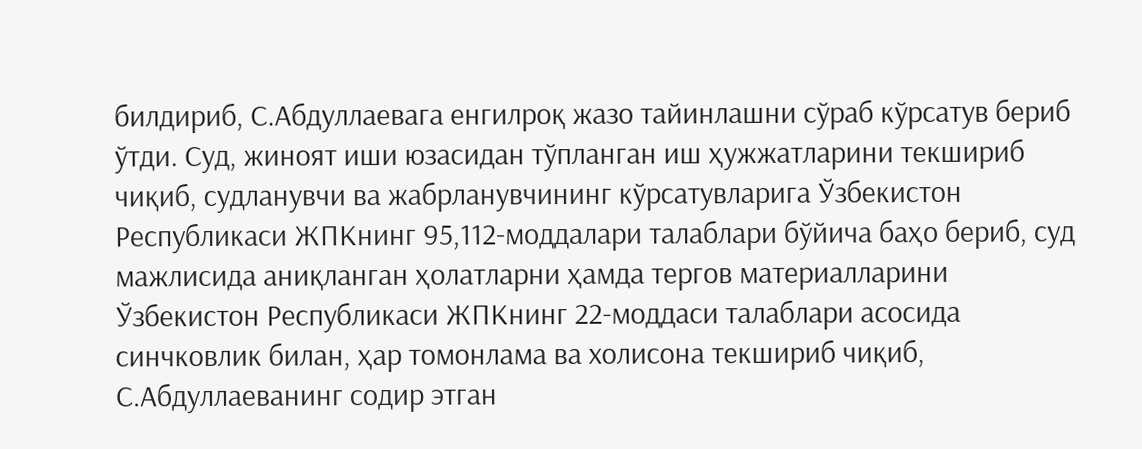билдириб, С.Абдуллаевага енгилроқ жазо тайинлашни сўраб кўрсатув бериб ўтди. Суд, жиноят иши юзасидан тўпланган иш ҳужжатларини текшириб чиқиб, судланувчи ва жабрланувчининг кўрсатувларига Ўзбекистон Республикаси ЖПКнинг 95,112-моддалари талаблари бўйича баҳо бериб, суд мажлисида аниқланган ҳолатларни ҳамда тергов материалларини Ўзбекистон Республикаси ЖПКнинг 22-моддаси талаблари асосида синчковлик билан, ҳар томонлама ва холисона текшириб чиқиб, С.Абдуллаеванинг содир этган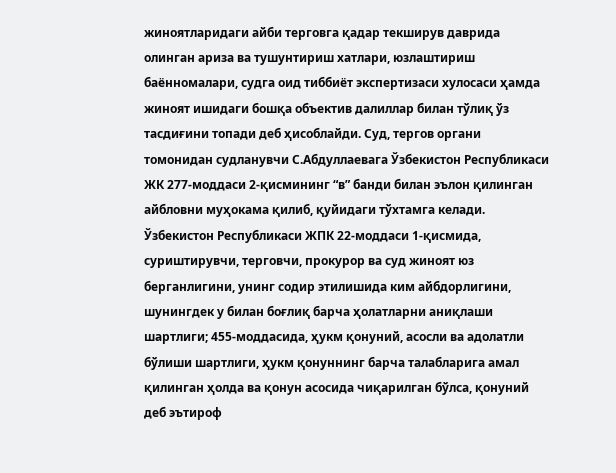жиноятларидаги айби терговга қадар текширув даврида олинган ариза ва тушунтириш хатлари, юзлаштириш баённомалари, судга оид тиббиёт экспертизаси хулосаси ҳамда жиноят ишидаги бошқа объектив далиллар билан тўлиқ ўз тасдиғини топади деб ҳисоблайди. Суд, тергов органи томонидан судланувчи С.Абдуллаевага Ўзбекистон Республикаси ЖК 277-моддаси 2-қисмининг “в” банди билан эълон қилинган айбловни муҳокама қилиб, қуйидаги тўхтамга келади. Ўзбекистон Республикаси ЖПК 22-моддаси 1-қисмида, суриштирувчи, терговчи, прокурор ва суд жиноят юз берганлигини, унинг содир этилишида ким айбдорлигини, шунингдек у билан боғлиқ барча ҳолатларни аниқлаши шартлиги; 455-моддасида, ҳукм қонуний, асосли ва адолатли бўлиши шартлиги, ҳукм қонуннинг барча талабларига амал қилинган ҳолда ва қонун асосида чиқарилган бўлса, қонуний деб эътироф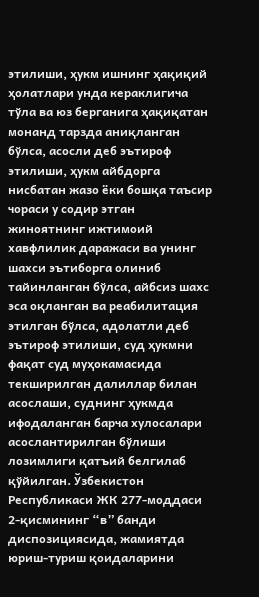этилиши, ҳукм ишнинг ҳақиқий ҳолатлари унда кераклигича тўла ва юз берганига ҳақиқатан монанд тарзда аниқланган бўлса, асосли деб эътироф этилиши, ҳукм айбдорга нисбатан жазо ёки бошқа таъсир чораси у содир этган жиноятнинг ижтимоий хавфлилик даражаси ва унинг шахси эътиборга олиниб тайинланган бўлса, айбсиз шахс эса оқланган ва реабилитация этилган бўлса, адолатли деб эътироф этилиши, суд ҳукмни фақат суд муҳокамасида текширилган далиллар билан асослаши, суднинг ҳукмда ифодаланган барча хулосалари асослантирилган бўлиши лозимлиги қатъий белгилаб қўйилган. Ўзбекистон Республикаси ЖК 277-моддаси 2-қисмининг “в” банди диспозициясида, жамиятда юриш-туриш қоидаларини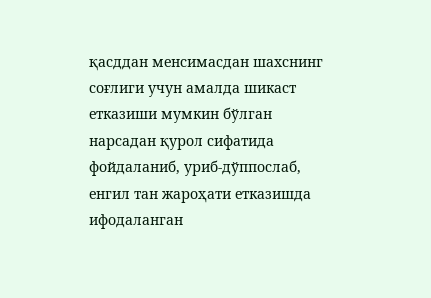қасддан менсимасдан шахснинг соғлиги учун амалда шикаст етказиши мумкин бўлган нарсадан қурол сифатида фойдаланиб, уриб-дўппослаб, енгил тан жароҳати етказишда ифодаланган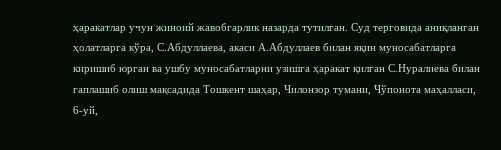ҳаракатлар учун жиноий жавобгарлик назарда тутилган. Суд терговида аниқланган ҳолатларга кўра, С.Абдуллаева, акаси А.Абдуллаев билан яқин муносабатларга киришиб юрган ва ушбу муносабатларни узишга ҳаракат қилган С.Нуралиева билан гаплашиб олиш мақсадида Тошкент шаҳар, Чилонзор тумани, Чўпонота маҳалласи, 6-уй,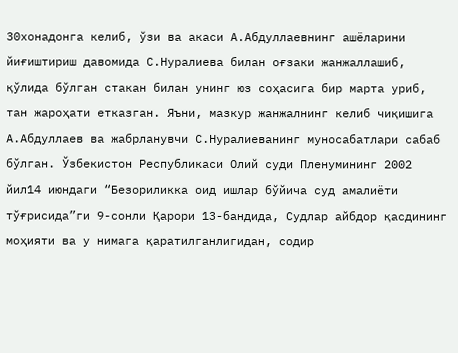30хонадонга келиб, ўзи ва акаси А.Абдуллаевнинг ашёларини йиғиштириш давомида С.Нуралиева билан оғзаки жанжаллашиб, қўлида бўлган стакан билан унинг юз соҳасига бир марта уриб, тан жароҳати етказган. Яъни, мазкур жанжалнинг келиб чиқишига А.Абдуллаев ва жабрланувчи С.Нуралиеванинг муносабатлари сабаб бўлган. Ўзбекистон Республикаси Олий суди Пленумининг 2002 йил14 июндаги “Безориликка оид ишлар бўйича суд амалиёти тўғрисида”ги 9-сонли Қарори 13-бандида, Судлар айбдор қасдининг моҳияти ва у нимага қаратилганлигидан, содир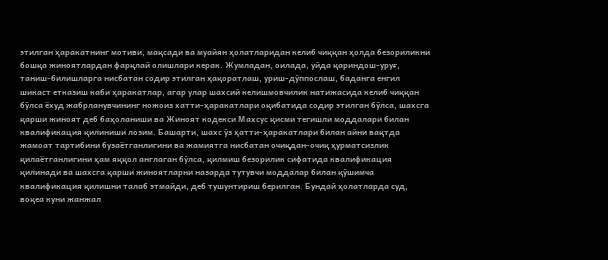этилган ҳаракатнинг мотиви, мақсади ва муайян ҳолатларидан келиб чиққан ҳолда безориликни бошқа жиноятлардан фарқлай олишлари керак. Жумладан, оилада, уйда қариндош-уруғ, таниш-билишларга нисбатан содир этилган ҳақоратлаш, уриш-дўппослаш, баданга енгил шикаст етказиш каби ҳаракатлар, агар улар шахсий келишмовчилик натижасида келиб чиққан бўлса ёхуд жабрланувчининг ножоиз хатти-ҳаракатлари оқибатида содир этилган бўлса, шахсга қарши жиноят деб баҳоланиши ва Жиноят кодекси Махсус қисми тегишли моддалари билан квалификация қилиниши лозим. Башарти, шахс ўз ҳатти-ҳаракатлари билан айни вақтда жамоат тартибини бузаётганлигини ва жамиятга нисбатан очиқдан-очиқ ҳурматсизлик қилаётганлигини ҳам яққол англаган бўлса, қилмиш безорилик сифатида квалификация қилинади ва шахсга қарши жиноятларни назарда тутувчи моддалар билан қўшимча квалификация қилишни талаб этмайди, деб тушунтириш берилган. Бундай ҳолатларда суд, воқеа куни жанжал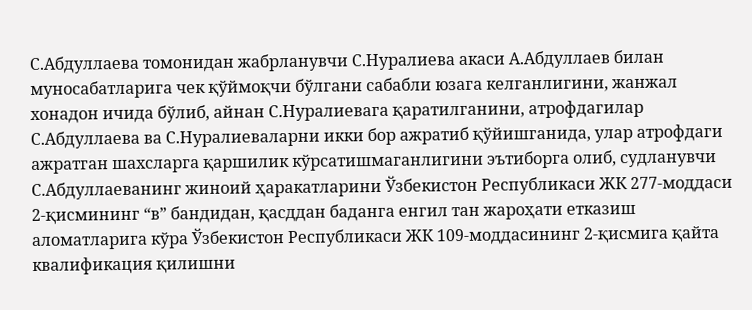С.Абдуллаева томонидан жабрланувчи С.Нуралиева акаси А.Абдуллаев билан муносабатларига чек қўймоқчи бўлгани сабабли юзага келганлигини, жанжал хонадон ичида бўлиб, айнан С.Нуралиевага қаратилганини, атрофдагилар С.Абдуллаева ва С.Нуралиеваларни икки бор ажратиб қўйишганида, улар атрофдаги ажратган шахсларга қаршилик кўрсатишмаганлигини эътиборга олиб, судланувчи С.Абдуллаеванинг жиноий ҳаракатларини Ўзбекистон Республикаси ЖК 277-моддаси 2-қисмининг “в” бандидан, қасддан баданга енгил тан жароҳати етказиш аломатларига кўра Ўзбекистон Республикаси ЖК 109-моддасининг 2-қисмига қайта квалификация қилишни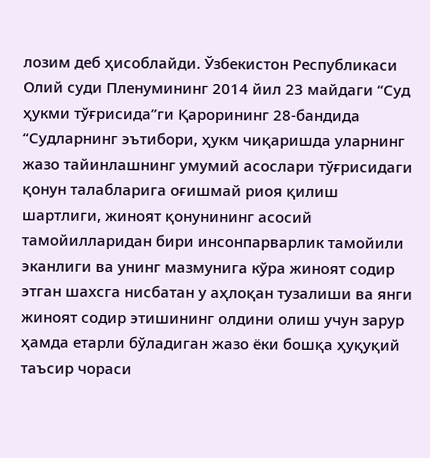лозим деб ҳисоблайди. Ўзбекистон Республикаси Олий суди Пленумининг 2014 йил 23 майдаги “Суд ҳукми тўғрисида”ги Қарорининг 28-бандида “Судларнинг эътибори, ҳукм чиқаришда уларнинг жазо тайинлашнинг умумий асослари тўғрисидаги қонун талабларига оғишмай риоя қилиш шартлиги, жиноят қонунининг асосий тамойилларидан бири инсонпарварлик тамойили эканлиги ва унинг мазмунига кўра жиноят содир этган шахсга нисбатан у аҳлоқан тузалиши ва янги жиноят содир этишининг олдини олиш учун зарур ҳамда етарли бўладиган жазо ёки бошқа ҳуқуқий таъсир чораси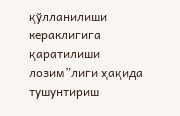қўлланилиши кераклигига қаратилиши лозим”лиги ҳақида тушунтириш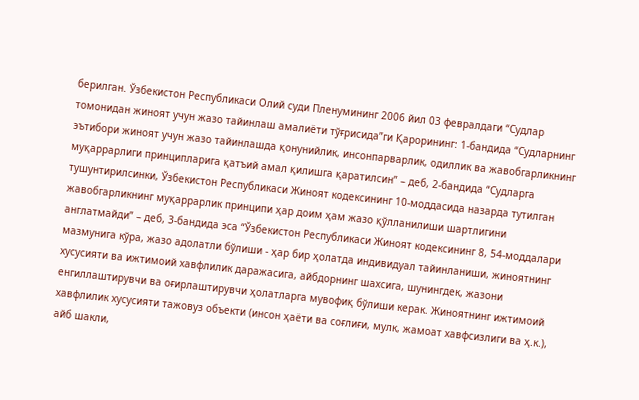берилган. Ўзбекистон Республикаси Олий суди Пленумининг 2006 йил 03 февралдаги “Судлар томонидан жиноят учун жазо тайинлаш амалиёти тўғрисида”ги Қарорининг: 1-бандида “Судларнинг эътибори жиноят учун жазо тайинлашда қонунийлик, инсонпарварлик, одиллик ва жавобгарликнинг муқаррарлиги принципларига қатъий амал қилишга қаратилсин” – деб, 2-бандида “Судларга тушунтирилсинки, Ўзбекистон Республикаси Жиноят кодексининг 10-моддасида назарда тутилган жавобгарликнинг муқаррарлик принципи ҳар доим ҳам жазо қўлланилиши шартлигини англатмайди” – деб, 3-бандида эса “Ўзбекистон Республикаси Жиноят кодексининг 8, 54-моддалари мазмунига кўра, жазо адолатли бўлиши - ҳар бир ҳолатда индивидуал тайинланиши, жиноятнинг хусусияти ва ижтимоий хавфлилик даражасига, айбдорнинг шахсига, шунингдек, жазони енгиллаштирувчи ва оғирлаштирувчи ҳолатларга мувофиқ бўлиши керак. Жиноятнинг ижтимоий хавфлилик хусусияти тажовуз объекти (инсон ҳаёти ва соғлиғи, мулк, жамоат хавфсизлиги ва ҳ.к.), айб шакли,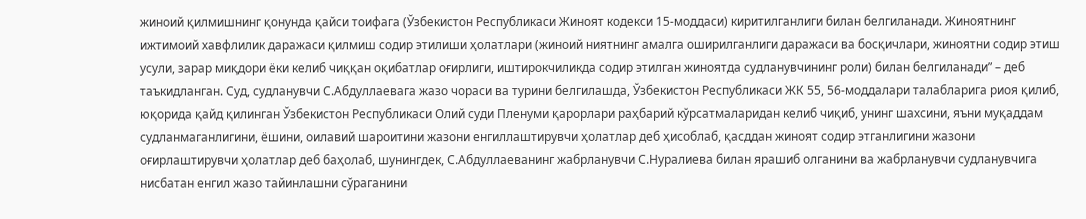жиноий қилмишнинг қонунда қайси тоифага (Ўзбекистон Республикаси Жиноят кодекси 15-моддаси) киритилганлиги билан белгиланади. Жиноятнинг ижтимоий хавфлилик даражаси қилмиш содир этилиши ҳолатлари (жиноий ниятнинг амалга оширилганлиги даражаси ва босқичлари, жиноятни содир этиш усули, зарар миқдори ёки келиб чиққан оқибатлар оғирлиги, иштирокчиликда содир этилган жиноятда судланувчининг роли) билан белгиланади” – деб таъкидланган. Суд, судланувчи С.Абдуллаевага жазо чораси ва турини белгилашда, Ўзбекистон Республикаси ЖК 55, 56-моддалари талабларига риоя қилиб, юқорида қайд қилинган Ўзбекистон Республикаси Олий суди Пленуми қарорлари раҳбарий кўрсатмаларидан келиб чиқиб, унинг шахсини, яъни муқаддам судланмаганлигини, ёшини, оилавий шароитини жазони енгиллаштирувчи ҳолатлар деб ҳисоблаб, қасддан жиноят содир этганлигини жазони оғирлаштирувчи ҳолатлар деб баҳолаб, шунингдек, С.Абдуллаеванинг жабрланувчи С.Нуралиева билан ярашиб олганини ва жабрланувчи судланувчига нисбатан енгил жазо тайинлашни сўраганини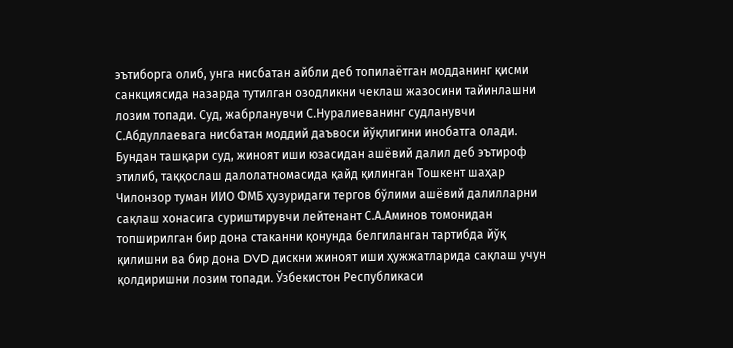эътиборга олиб, унга нисбатан айбли деб топилаётган модданинг қисми санкциясида назарда тутилган озодликни чеклаш жазосини тайинлашни лозим топади. Суд, жабрланувчи С.Нуралиеванинг судланувчи С.Абдуллаевага нисбатан моддий даъвоси йўқлигини инобатга олади. Бундан ташқари суд, жиноят иши юзасидан ашёвий далил деб эътироф этилиб, таққослаш далолатномасида қайд қилинган Тошкент шаҳар Чилонзор туман ИИО ФМБ ҳузуридаги тергов бўлими ашёвий далилларни сақлаш хонасига суриштирувчи лейтенант С.А.Аминов томонидан топширилган бир дона стаканни қонунда белгиланган тартибда йўқ қилишни ва бир дона DVD дискни жиноят иши ҳужжатларида сақлаш учун қолдиришни лозим топади. Ўзбекистон Республикаси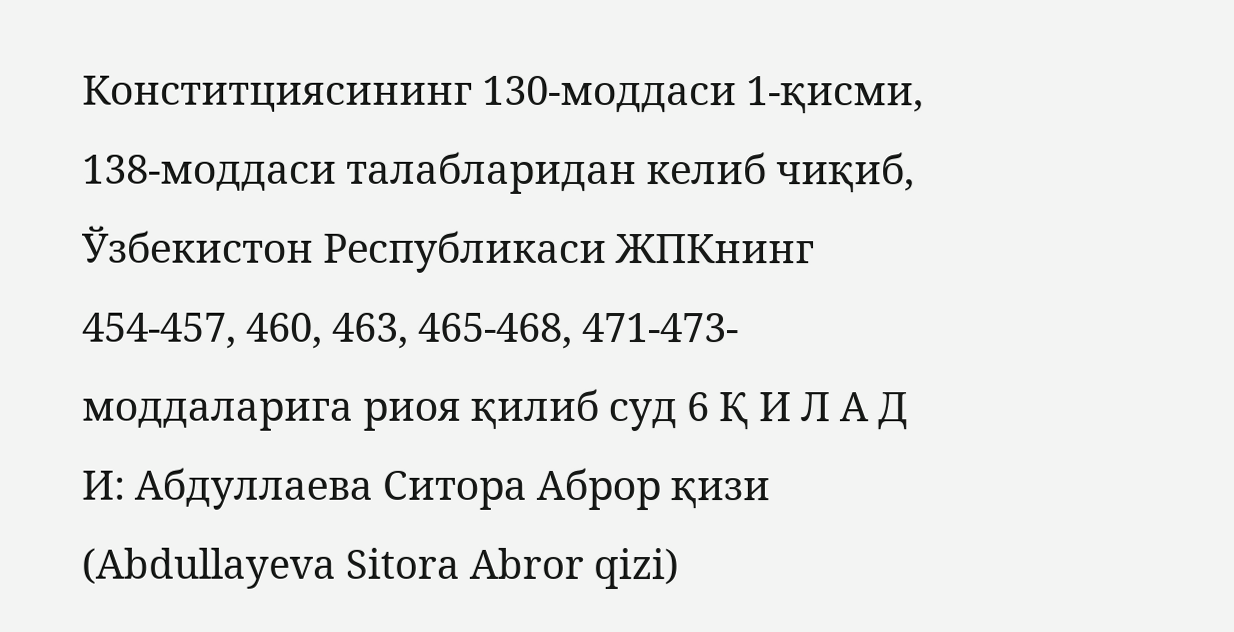Конститциясининг 130-моддаси 1-қисми, 138-моддаси талабларидан келиб чиқиб, Ўзбекистон Республикаси ЖПКнинг 454-457, 460, 463, 465-468, 471-473-моддаларига риоя қилиб суд 6 Қ И Л А Д И: Абдуллаева Ситора Аброр қизи (Abdullayeva Sitora Abror qizi)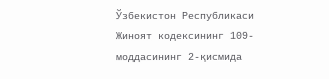Ўзбекистон Республикаси Жиноят кодексининг 109-моддасининг 2-қисмида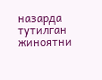назарда тутилган жиноятни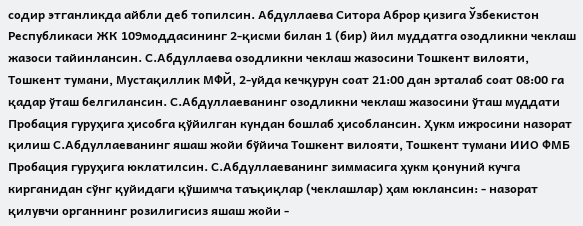содир этганликда айбли деб топилсин. Абдуллаева Ситора Аброр қизига Ўзбекистон Республикаси ЖК 109моддасининг 2-қисми билан 1 (бир) йил муддатга озодликни чеклаш жазоси тайинлансин. С.Абдуллаева озодликни чеклаш жазосини Тошкент вилояти, Тошкент тумани, Мустақиллик МФЙ, 2-уйда кечқурун соат 21:00 дан эрталаб соат 08:00 га қадар ўташ белгилансин. С.Абдуллаеванинг озодликни чеклаш жазосини ўташ муддати Пробация гуруҳига ҳисобга қўйилган кундан бошлаб ҳисоблансин. Ҳукм ижросини назорат қилиш С.Абдуллаеванинг яшаш жойи бўйича Тошкент вилояти, Тошкент тумани ИИО ФМБ Пробация гуруҳига юклатилсин. С.Абдуллаеванинг зиммасига ҳукм қонуний кучга кирганидан сўнг қуйидаги қўшимча таъқиқлар (чеклашлар) ҳам юклансин: - назорат қилувчи органнинг розилигисиз яшаш жойи -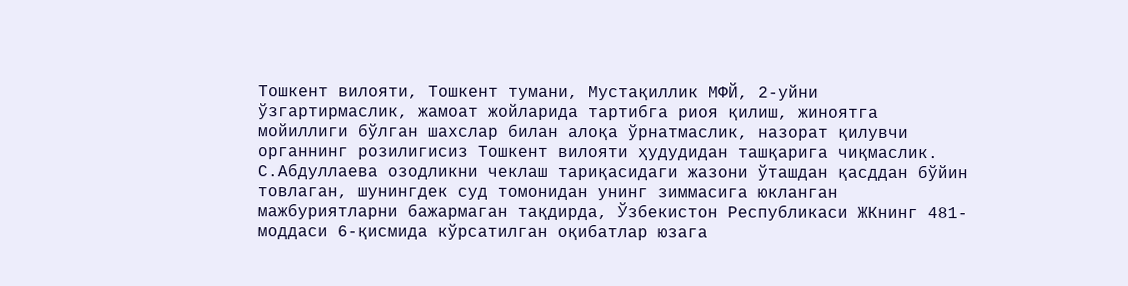Тошкент вилояти, Тошкент тумани, Мустақиллик МФЙ, 2-уйни ўзгартирмаслик, жамоат жойларида тартибга риоя қилиш, жиноятга мойиллиги бўлган шахслар билан алоқа ўрнатмаслик, назорат қилувчи органнинг розилигисиз Тошкент вилояти ҳудудидан ташқарига чиқмаслик. С.Абдуллаева озодликни чеклаш тариқасидаги жазони ўташдан қасддан бўйин товлаган, шунингдек суд томонидан унинг зиммасига юкланган мажбуриятларни бажармаган тақдирда, Ўзбекистон Республикаси ЖКнинг 481-моддаси 6-қисмида кўрсатилган оқибатлар юзага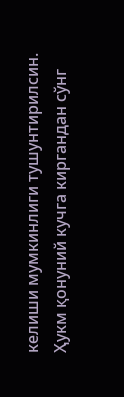келиши мумкинлиги тушунтирилсин. Ҳукм қонуний кучга киргандан сўнг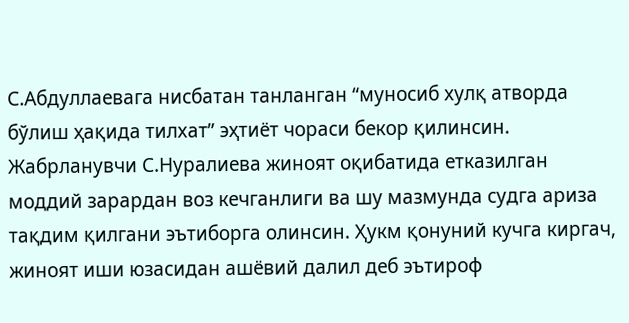С.Абдуллаевага нисбатан танланган “муносиб хулқ атворда бўлиш ҳақида тилхат” эҳтиёт чораси бекор қилинсин. Жабрланувчи С.Нуралиева жиноят оқибатида етказилган моддий зарардан воз кечганлиги ва шу мазмунда судга ариза тақдим қилгани эътиборга олинсин. Ҳукм қонуний кучга киргач, жиноят иши юзасидан ашёвий далил деб эътироф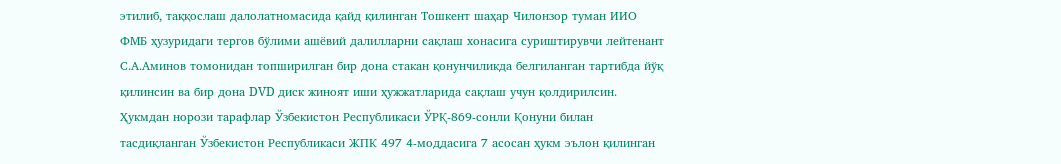этилиб, таққослаш далолатномасида қайд қилинган Тошкент шаҳар Чилонзор туман ИИО ФМБ ҳузуридаги тергов бўлими ашёвий далилларни сақлаш хонасига суриштирувчи лейтенант С.А.Аминов томонидан топширилган бир дона стакан қонунчиликда белгиланган тартибда йўқ қилинсин ва бир дона DVD диск жиноят иши ҳужжатларида сақлаш учун қолдирилсин. Ҳукмдан норози тарафлар Ўзбекистон Республикаси ЎРҚ-869-сонли Қонуни билан тасдиқланган Ўзбекистон Республикаси ЖПК 497 4-моддасига 7 асосан ҳукм эълон қилинган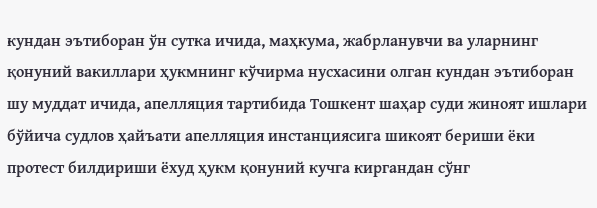кундан эътиборан ўн сутка ичида, маҳкума, жабрланувчи ва уларнинг қонуний вакиллари ҳукмнинг кўчирма нусхасини олган кундан эътиборан шу муддат ичида, апелляция тартибида Тошкент шаҳар суди жиноят ишлари бўйича судлов ҳайъати апелляция инстанциясига шикоят бериши ёки протест билдириши ёхуд ҳукм қонуний кучга киргандан сўнг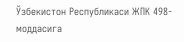Ўзбекистон Республикаси ЖПК 498-моддасига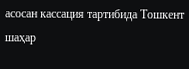асосан кассация тартибида Тошкент шаҳар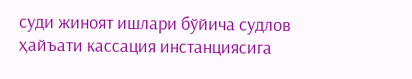суди жиноят ишлари бўйича судлов ҳайъати кассация инстанциясига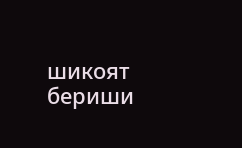шикоят бериши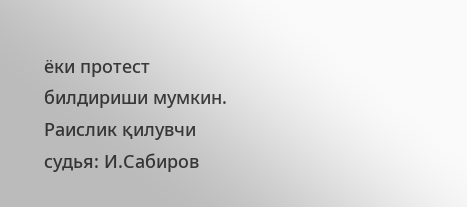ёки протест билдириши мумкин. Раислик қилувчи судья: И.Сабиров